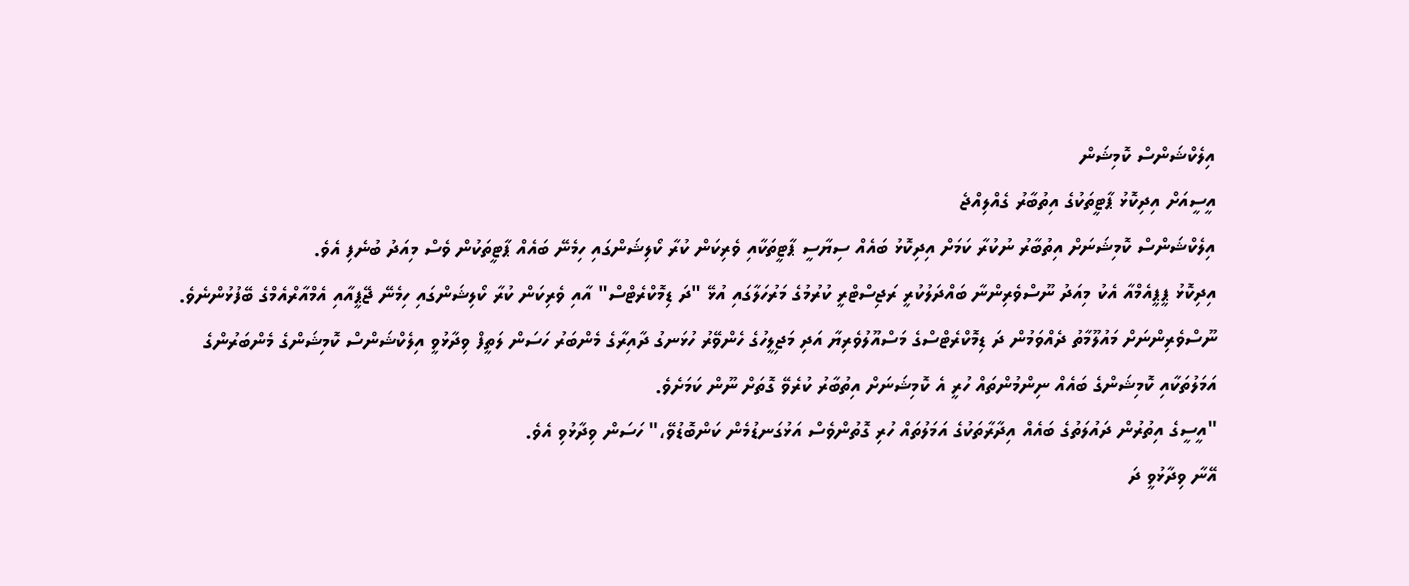އިލެކްޝަންސް ކޮމިޝަން
އީސީއަށް އިދިކޮޅު ޕާޓީތަކުގެ އިތުބާރު ގެއްލިއްޖެ
އިލެކްޝަންސް ކޮމިޝަނަށް އިތުބާރު ނުކުރާ ކަމަށް އިދިކޮޅު ބައެއް ސިޔާސީ ޕާޓީތަކާއި ވެރިކަން ކުރާ ކޯލިޝަންގައި ހިމެނޭ ބައެއް ޕާޓީތަކުން ވެސް މިއަދު ބުނެފި އެވެ.
އިދިކޮޅު ޕީޕީއެމްއާ އެކު މިއަދު ނޫސްވެރިންނާ ބައްދަލުކުރީ ރަޖިސްޓްރީ ކުރުމުގެ މަރުހަލާގައި އުޅޭ "ދަ ޑިމޮކްރެޓްސް" އާއި ވެރިކަން ކުރާ ކޯލިޝަންގައި ހިމެނޭ ޖޭޕީއާއި އެމްއާރްއެމްގެ ބޭފުޅުންނެވެ.
ނޫސްވެރިންނަށް މައުލޫމާތު ދެއްވަމުން ދަ ޑިމޮކްރެޓްސްގެ މަސްއޫލުވެރިޔާ އަދި މަޖިލީހުގެ ހެންވޭރު ހުޅަނގު ދާއިރާގެ މެންބަރު ހަސަން ލަތީފް ވިދާޅުވީ އިލެކްޝަންސް ކޮމިޝަންގެ މެންބަރުންގެ އަމަލުތަކާއި ކޮމިޝަންގެ ބައެއް ނިންމުންތައް ހުރީ އެ ކޮމިޝަނަށް އިތުބާރު ކުރެވޭ ގޮތަށް ނޫން ކަމަށެވެ.
"އީސީގެ އިތުރުން ދައުލަތުގެ ބައެއް އިދާރާތަކުގެ އަމަލުތައް ހުރި ގޮތުންވެސް އަޅުގަނޑުމެން ކަންބޮޑުވޭ،" ހަސަން ވިދާޅުވި އެވެ.
އޭނާ ވިދާޅުވީ ދަ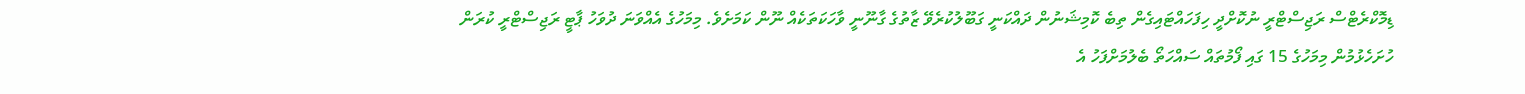ޑިމޮކްރެޓްސް ރަޖިސްޓްރީ ނުކޮށްދީ ހިފަހައްޓައިގެން ތިބެ ކޮމިޝަނުން ދައްކަނީ ގަބޫލުކުރެވޭ ޒާތުގެ ގާނޫނީ ވާހަކަތަކެއް ނޫން ކަމަށެވެ. މިމަހުގެ އެއްވަނަ ދުވަހު ޕާޓީ ރަޖިސްޓްރީ ކުރަން ހުށަހެޅުމުން މިމަހުގެ 15 ގައި ފޯމުތައް ސައްހަތޯ ބެލުމަށްފަހު އެ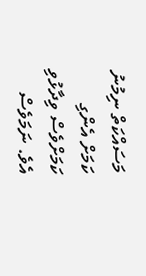މަސައްކަތް ނިމުނު ކަމަށް އެންގި ކަމަށްވެސް ވިދާޅުވި އެވެ. ނަމަވެސް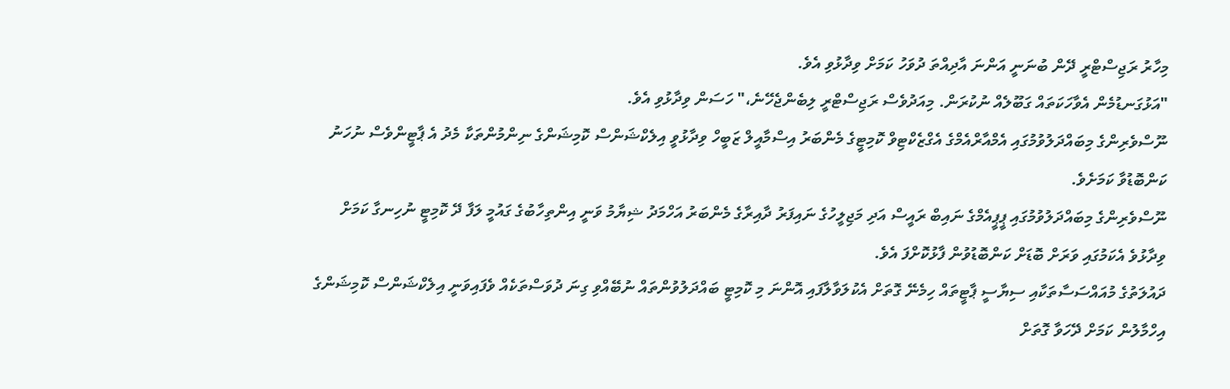މިހާރު ރަޖިސްޓްރީ ދޭން ބުނަނީ އަންނަ އާދިއްތަ ދުވަހު ކަމަށް ވިދާޅުވި އެވެ.
"އަޅުގަނޑުމެން އެވާހަކަތައް ގަބޫލެއް ނުކުރަން. މިއަދުވެސް ރަޖިސްޓްރީ ލިބެންޖެހޭނެ،" ހަސަން ވިދާޅުވި އެވެ.
ނޫސްވެރިންގެ މިބައްދަލުވުމުގައި އެމްއާރްއެމްގެ އެގްޒެކްޓިވް ކޮމިޓީގެ މެންބަރު އިސްމާއީލް ޒަބީހް ވިދާޅުވީ އިލެކްޝަންސް ކޮމިޝަންގެ ނިންމުންތަކާ މެދު އެ ޕާޓީންވެސް ނުހަނު ކަންބޮޑުވާ ކަމަށެވެ.
ނޫސްވެރިންގެ މިބައްދަލުވުމުގައި ޕީޕީއެމްގެ ނައިބް ރައީސް އަދި މަޖިލީހުގެ ނައިފަރު ދާއިރާގެ މެންބަރު އަހްމަދު ޝިޔާމު ވަނީ އިންތިހާބުގެ ގައުމީ ލަފާ ދޭ ކޮމިޓީ ނުހިނގާ ކަމަށް ވިދާޅުވެ އެކަމުގައި ވަރަށް ބޮޑަށް ކަންބޮޑުވުން ފާޅުކޮށްފަ އެވެ.
ދައުލަތުގެ މުއައްސަސާތަކާއި ސިޔާސީ ޕާޓީތައް ހިމެނޭ ގޮތަށް އެކުލަވާލާފައި އޮންނަ މި ކޮމިޓީ ބައްދަލުވުންތައް ނުބޭއްވި ގިނަ ދުވަސްތަކެއް ވެފައިވަނީ އިލެކްޝަންސް ކޮމިޝަންގެ އިހްމާލުން ކަމަށް ދޭހަވާ ގޮތަށް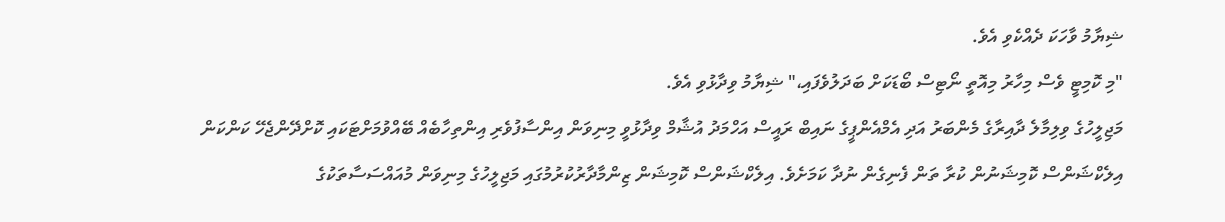ޝިޔާމު ވާހަކަ ދެއްކެވި އެވެ.
"މި ކޮމިޓީ ވެސް މިހާރު މިއޮތީ ނޯޓިސް ބޯޑަކަށް ބަދަލުވެފައި،" ޝިޔާމު ވިދާޅުވި އެވެ.
މަޖިލީހުގެ ވިލިމާލެ ދާއިރާގެ މެންބަރު އަދި އެމްއެންޕީގެ ނައިބް ރައީސް އަހްމަދު އުޝާމް ވިދާޅުވީ މިނިވަން އިންސާފުވެރި އިންތިހާބެއް ބޭއްވުމަށްޓަކައި ކޮށްދޭންޖެހޭ ކަންކަން އިލެކްޝަންސް ކޮމިޝަނުން ކުރާ ތަން ފެނިގެން ނުދާ ކަމަށެވެ. އިލެކްޝަންސް ކޮމިޝަން ޒިންމާދާރުކުރުމުގައި މަޖިލީހުގެ މިނިވަން މުއައްސަސާތަކުގެ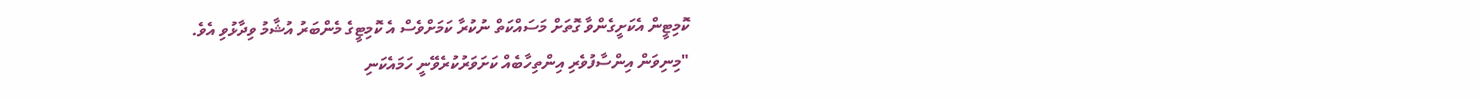ކޮމިޓީން އެކަށީގެންވާ ގޮތަށް މަސައްކަތް ނުކުރާ ކަމަށްވެސް އެ ކޮމިޓީގެ މެންބަރު އުޝާމު ވިދާޅުވި އެވެ.
"މިނިވަން އިންސާފުވެރި އިންތިހާބެއް ކަށަވަރުކުރެވޭނީ ހަމައެކަނި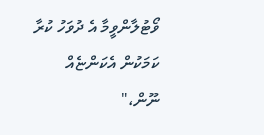ވޯޓުލާންވީމާ އެ ދުވަހު ކުރާ ކަމަކުން އެކަންޏެއް ނޫން،"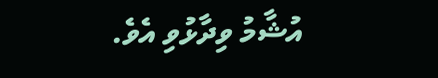އުޝާމު ވިދާޅުވި އެވެ.